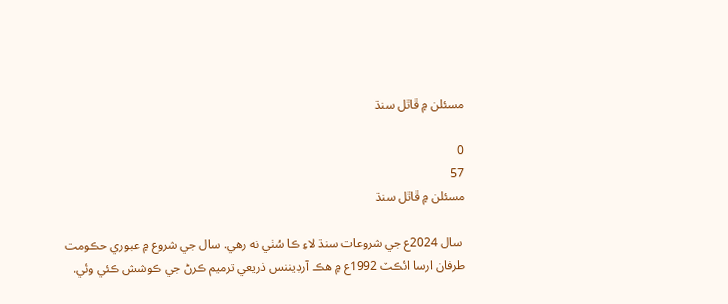مسئلن ۾ ڦاٿل سنڌ

0
57
مسئلن ۾ ڦاٿل سنڌ

 سال 2024ع جي شروعات سنڌ لاءِ ڪا سُٺي نه رهي. سال جي شروع ۾ عبوري حڪومت طرفان ارسا ائڪٽ 1992ع ۾ هڪ آرڊيننس ذريعي ترميم ڪرڻ جي ڪوشش ڪئي وئي.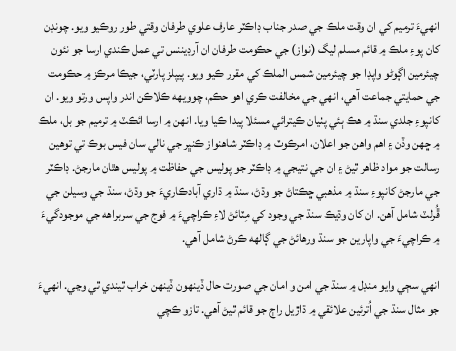انهيءَ ترميم کي ان وقت ملڪ جي صدر جناب ڊاڪٽر عارف علوي طرفان وقتي طور روڪيو ويو. چونڊن کان پوءِ ملڪ ۾ قائم مسلم ليگ (نواز) جي حڪومت طرفان ان آرڊيننس تي عمل ڪندي ارسا جو نئون چيئرمين اڳوڻو واپڊا جو چيئرمين شمس الملڪ کي مقرر ڪيو ويو. پيپلز پارٽي، جيڪا مرڪز ۾ حڪومت جي حمايتي جماعت آهي، انهي جي مخالفت ڪري اهو حڪم، چوويهه ڪلاڪن اندر واپس ورتو ويو. ان کانپوءِ جلدي سنڌ ۾ هڪ ٻئي پٺيان ڪيترائي مسئلا پيدا ڪيا ويا. انهن ۾ ارسا ائڪٽ ۾ ترميم جو بل، ملڪ ۾ ڇهن وڏن ۽ اهم واهن جو اعلان، امرڪوٽ ۾ ڊاڪٽر شاهنواز ڪنڀر جي نالي سان فيس بوڪ تي توهين رسالت جو مواد ظاهر ٿيڻ ۽ ان جي نتيجي ۾ ڊاڪٽر جو پوليس جي حفاظت ۾ پوليس هٿان مارجڻ. ڊاڪٽر جي مارجڻ کانپوءِ سنڌ ۾ مذهبي ڇڪتاڻ جو وڌڻ، سنڌ ۾ ڌاري آبادڪاريءَ جو وڌڻ، سنڌ جي وسيلن جي ڦُرلٽ شامل آهن. ان کان وڌيڪ سنڌ جي وجود کي مِٽائڻ لاءِ ڪراچيءَ ۾ فوج جي سربراهه جي موجودگيءَ ۾ ڪراچيءَ جي واپارين جو سنڌ ورهائڻ جي ڳالهه ڪرڻ شامل آهي.

انهي سڄي وايو منڊل ۾ سنڌ جي امن و امان جي صورت حال ڏينهون ڏينهن خراب ٿيندي ٿي وڃي. انهيءَ جو مثال سنڌ جي اُترئين علائقي ۾ ڌاڙيل راڄ جو قائم ٿيڻ آهي. تازو ڪچي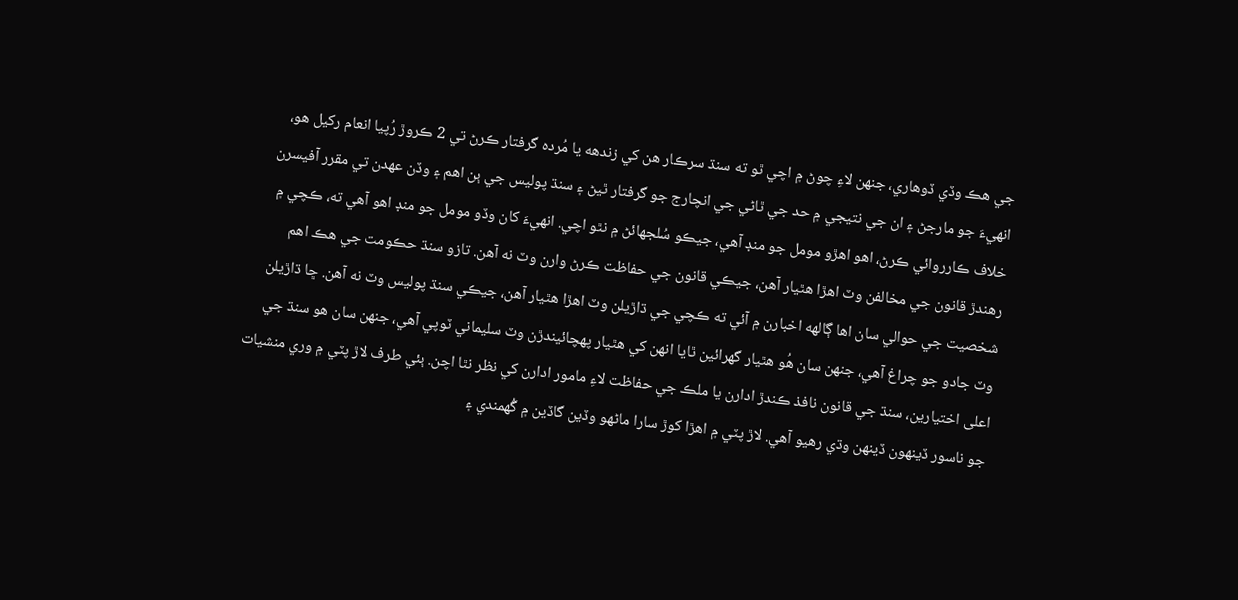جي هڪ وڏي ڏوهاري، جنهن لاءِ چوڻ ۾ اچي ٿو ته سنڌ سرڪار هن کي زندهه يا مُرده گرفتار ڪرڻ تي 2 ڪروڙ رُپيا انعام رکيل هو، انهيءَ جو مارجڻ ۽ ان جي نتيجي ۾ حد جي ٿاڻي جي انچارج جو گرفتار ٿيڻ ۽ سنڌ پوليس جي ٻن اهم ۽ وڏن عهدن تي مقرر آفيسرن خلاف ڪارروائي ڪرڻ، اهو اهڙو مومل جو منڊ آهي، جيڪو سُلجهائڻ ۾ نٿو اچي. انهيءَ کان وڏو مومل جو منڊ اهو آهي ته، ڪچي ۾ رهندڙ قانون جي مخالفن وٽ اهڙا هٿيار آهن، جيڪي قانون جي حفاظت ڪرڻ وارن وٽ نه آهن. تازو سنڌ حڪومت جي هڪ اهم شخصيت جي حوالي سان اها ڳالهه اخبارن ۾ آئي ته ڪچي جي ڌاڙيلن وٽ اهڙا هٿيار آهن، جيڪي سنڌ پوليس وٽ نه آهن. ڇا ڌاڙيلن وٽ جادو جو چراغ آهي، جنهن سان هُو هٿيار گهرائين ٿايا انهن کي هٿيار پهچائيندڙن وٽ سليماني ٽوپي آهي، جنهن سان هو سنڌ جي اعلى اختيارين، سنڌ جي قانون نافذ ڪندڙ ادارن يا ملڪ جي حفاظت لاءِ مامور ادارن کي نظر نٿا اچن. ٻئي طرف لاڙ پٽي ۾ وري منشيات جو ناسور ڏينهون ڏينهن وڌي رهيو آهي. لاڙ پٽي ۾ اهڙا کوڙ سارا ماڻھو وڏين گاڏين ۾ گُھمندي ۽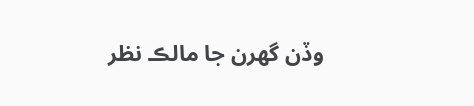وڏن گھرن جا مالڪ نظر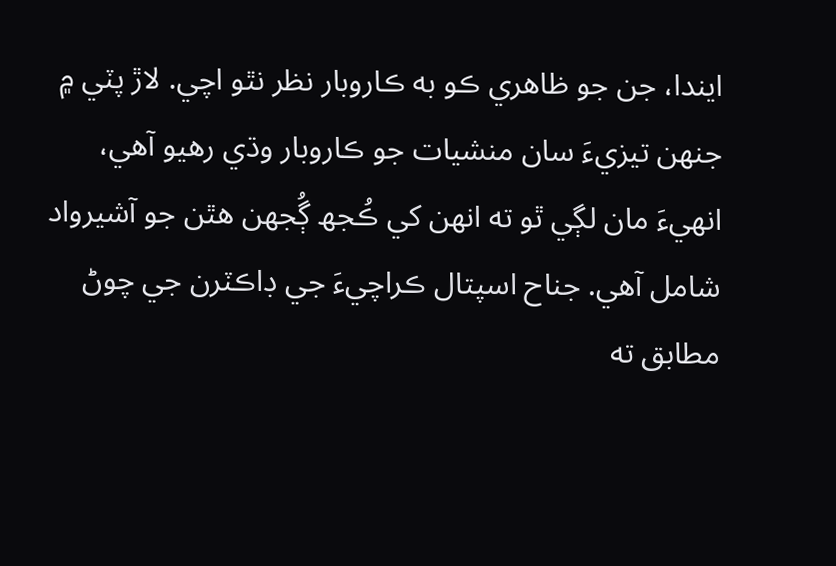ايندا، جن جو ظاهري ڪو به ڪاروبار نظر نٿو اچي. لاڙ پٽي ۾ جنھن تيزيءَ سان منشيات جو ڪاروبار وڌي رهيو آهي، انهيءَ مان لڳي ٿو ته انهن کي ڪُجھ ڳُجھن هٿن جو آشيرواد شامل آهي. جناح اسپتال ڪراچيءَ جي ڊاڪٽرن جي چوڻ مطابق ته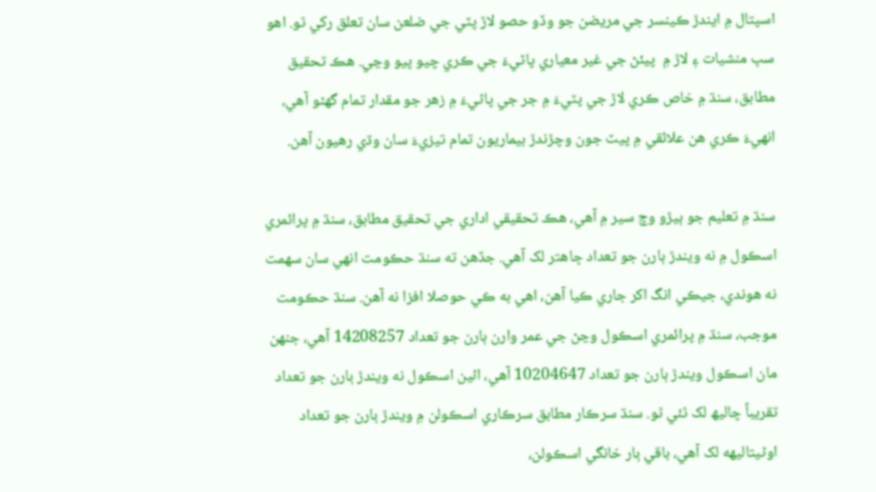اسپتال ۾ ايندڙ ڪينسر جي مريضن جو وڏو حصو لاڙ پٽي جي ضلعن سان تعلق رکي ٿو. اهو سڀ منشيات ۽ لاڙ ۾  پيئڻ جي غير معياري پاڻيءَ جي ڪري چيو پيو وڃي. هڪ تحقيق مطابق، سنڌ ۾ خاص ڪري لاڙ جي پٽيءَ ۾ جر جي پاڻيءَ ۾ زهر جو مقدار تمام گهڻو آهي، انهيءَ ڪري هن علائقي ۾ پيٽ جون وچڙندڙ بيماريون تمام تيزيءَ سان وڌي رهيون آهن.

سنڌ ۾ تعليم جو ٻيڙو وچ سير ۾ آهي، هڪ تحقيقي اداري جي تحقيق مطابق، سنڌ ۾ پرائمري اسڪول ۾ نه ويندڙ ٻارن جو تعداد ڇاهتر لک آهي. جڏهن ته سنڌ حڪومت انهي سان سهمت نه هوندي، جيڪي انگ اکر جاري ڪيا آهن، اهي به ڪي حوصلا افزا نه آهن. سنڌ حڪومت موجب، سنڌ ۾ پرائمري اسڪول وڃڻ جي عمر وارن ٻارن جو تعداد 14208257 آهي، جنهن مان اسڪول ويندڙ ٻارن جو تعداد 10204647 آهي، ائين اسڪول نه ويندڙ ٻارن جو تعداد تقريباً چاليھ لک ٿئي ٿو. سنڌ سرڪار مطابق سرڪاري اسڪولن ۾ ويندڙ ٻارن جو تعداد  اوڻيتاليهه لک آهي، باقي ٻار خانگي اسڪولن،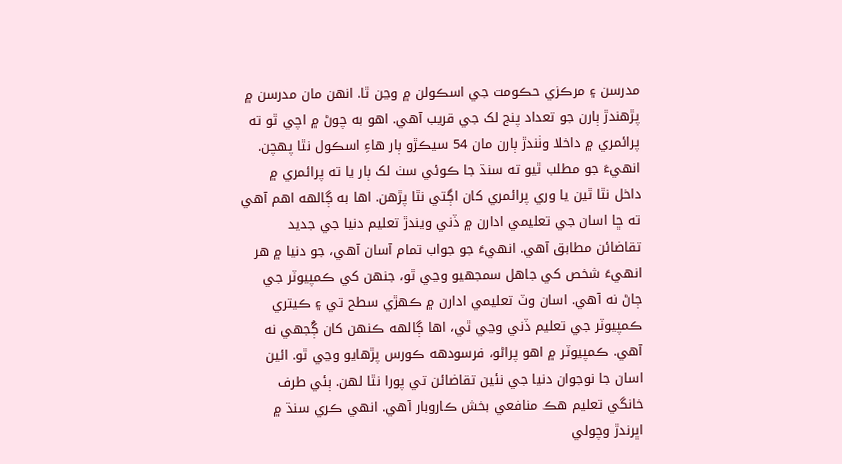مدرسن ۽ مرڪزي حڪومت جي اسڪولن ۾ وڃن ٿا. انهن مان مدرسن ۾ پڙهندڙ ٻارن جو تعداد پنج لک جي قريب آهي. اهو به چوڻ ۾ اچي ٿو ته پرائمري ۾ داخلا وٺندڙ ٻارن مان 54 سيڪڙو ٻار هاءِ اسڪول نٿا پهچن. انهيءَ جو مطلب ٿيو ته سنڌ جا ڪوئي سٺ لک ٻار يا ته پرائمري ۾ داخل نٿا ٿين يا وري پرائمري کان اڳتي نٿا پڙهن. اها به ڳالهه اهم آهي ته ڇا اسان جي تعليمي ادارن ۾ ڏني ويندڙ تعليم دنيا جي جديد تقاضائن مطابق آهي. انهيءَ جو جواب تمام آسان آهي، جو دنيا ۾ هر انهيءَ شخص کي جاهل سمجهيو وڃي ٿو، جنهن کي ڪمپيوٽر جي ڄاڻ نه آهي. اسان وٽ تعليمي ادارن ۾ ڪهڙي سطح تي ۽ ڪيتري ڪمپيوٽر جي تعليم ڏني وڃي ٿي، اها ڳالهه ڪنهن کان ڳُجهي نه آهي. ڪمپيوٽر ۾ اهو پراڻو، فرسودهه ڪورس پڙهايو وڃي ٿو. ائين اسان جا نوجوان دنيا جي نئين تقاضائن تي پورا نٿا لهن. ٻئي طرف خانگي تعليم هڪ منافعي بخش ڪاروبار آهي. انهي ڪري سنڌ ۾ اڀرندڙ وچولي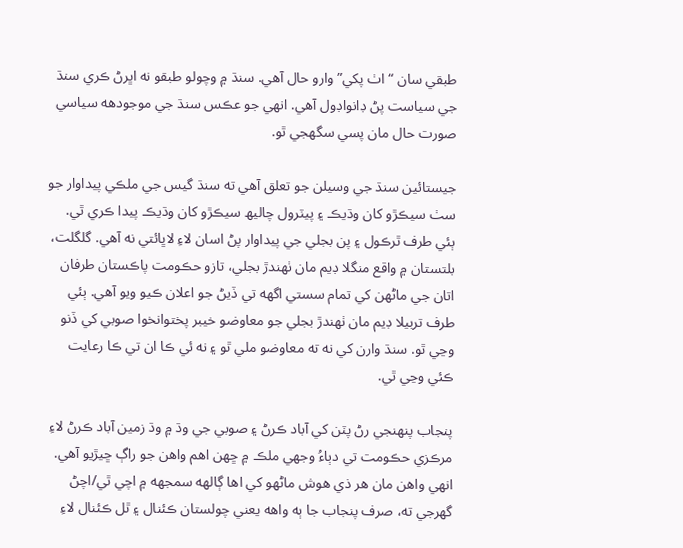طبقي سان “اٺ پکي” وارو حال آهي. سنڌ ۾ وچولو طبقو نه اڀرڻ ڪري سنڌ جي سياست پڻ ڊانواڊول آهي. انهي جو عڪس سنڌ جي موجودهه سياسي صورت حال مان پسي سگهجي ٿو.

جيستائين سنڌ جي وسيلن جو تعلق آهي ته سنڌ گيس جي ملڪي پيداوار جو سٺ سيڪڙو کان وڌيڪ ۽ پيٽرول چاليھ سيڪڙو کان وڌيڪ پيدا ڪري ٿي. ٻئي طرف ٿرڪول ۽ پن بجلي جي پيداوار پڻ اسان لاءِ لاڀائتي نه آهي. گلگلت، بلتستان ۾ واقع منگلا ڊيم مان ٺهندڙ بجلي، تازو حڪومت پاڪستان طرفان اتان جي ماڻهن کي تمام سستي اگهه تي ڏيڻ جو اعلان ڪيو ويو آهي. ٻئي طرف تربيلا ڊيم مان ٺهندڙ بجلي جو معاوضو خيبر پختوانخوا صوبي کي ڏنو وڃي ٿو. سنڌ وارن کي نه ته معاوضو ملي ٿو ۽ نه ئي ڪا ان تي ڪا رعايت ڪئي وڃي ٿي.

پنجاب پنهنجي رڻ پٽن کي آباد ڪرڻ ۽ صوبي جي وڌ ۾ وڌ زمين آباد ڪرڻ لاءِ مرڪزي حڪومت تي دٻاءُ وجهي ملڪ ۾ ڇهن اهم واهن جو راڳ ڇيڙيو آهي. انهي واهن مان هر ذي هوش ماڻهو کي اها ڳالهه سمجهه ۾ اچي ٿي/اچڻ گهرجي ته، صرف پنجاب جا ٻه واهه يعني چولستان ڪئنال ۽ ٿل ڪئنال لاءِ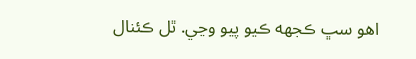اهو سڀ ڪجهه ڪيو پيو وڃي. ٿل ڪئنال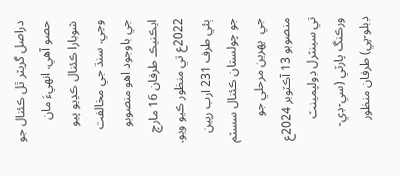دراصل گريٽر ٿل ڪئنال جو حصو آهي. انهيءَ مان شوبارا ڪئنال ڪڍيو پيو وڃي. سنڌ جي مخالفت جي باوجود اهو منصوبو ايڪنيڪ طرفان 16 مارچ 2022ع تي منظور ڪيو ويو. ٻئي طرف 231 ارب رپين جو چولستان ڪئنال سسٽم جي  پهرين مرحلي جو منصوبو 13 آڪٽوبر 2024ع تي سينٽرل ڊولپمينٽ ورڪنگ پارٽي (سي-ڊي-ڊبلو-پي) طرفان منظور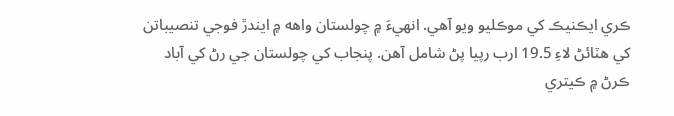ڪري ايڪنيڪ کي موڪليو ويو آهي. انهيءَ ۾ چولستان واهه ۾ ايندڙ فوجي تنصيباتن کي هٽائڻ لاءِ 19.5 ارب رپيا پڻ شامل آهن. پنجاب کي چولستان جي رڻ کي آباد ڪرڻ ۾ ڪيتري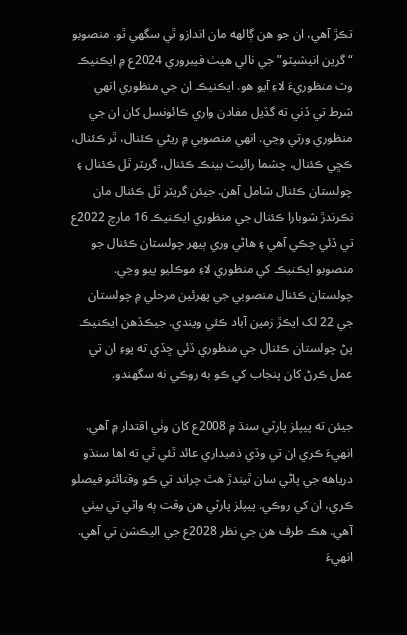تڪڙ آهي، ان جو هن ڳالهه مان اندازو ٿي سگهي ٿو. منصوبو “گرين انيشيٽو” جي نالي هيٺ فيبروري 2024ع ۾ ايڪنيڪ وٽ منظوريءَ لاءِ آيو هو. ايڪنيڪ ان جي منظوري انهي شرط تي ڏني ته گڏيل مفادن واري ڪائونسل کان ان جي منظوري ورتي وڃي. انهي منصوبي ۾ ريڻي ڪئنال، ٿر ڪئنال، ڪڇي ڪئنال، چشما رائيٽ بينڪ ڪئنال، گريٽر ٿل ڪئنال ۽ چولستان ڪئنال شامل آھن. جيئن گريٽر ٿل ڪئنال مان نڪرندڙ شوبارا ڪئنال جي منظوري ايڪنيڪ 16 مارچ 2022ع تي ڏئي چڪي آهي ۽ هاڻي وري ٻيهر چولستان ڪئنال جو منصوبو ايڪنيڪ کي منظوري لاءِ موڪليو پيو وڃي. چولستان ڪئنال منصوبي جي پهرئين مرحلي ۾ چولستان جي 22 لک ايڪڙ زمين آباد ڪئي ويندي. جيڪڏهن ايڪنيڪ پڻ چولستان ڪئنال جي منظوري ڏئي ڇڏي ته پوءِ ان تي عمل ڪرڻ کان پنجاب کي ڪو به روڪي نه سگهندو.

جيئن ته پيپلز پارٽي سنڌ ۾ 2008ع کان وٺي اقتدار ۾ آهي. انهيءَ ڪري ان تي وڏي ذميداري عائد ٿئي ٿي ته اها سنڌو درياهه جي پاڻي سان ٿيندڙ هٿ چراند تي ڪو وقتائتو فيصلو ڪري، ان کي روڪي. پيپلز پارٽي هن وقت ٻه واٽي تي بيٺي آهي. هڪ طرف هن جي نظر 2028ع جي اليڪشن تي آهي. انهيءَ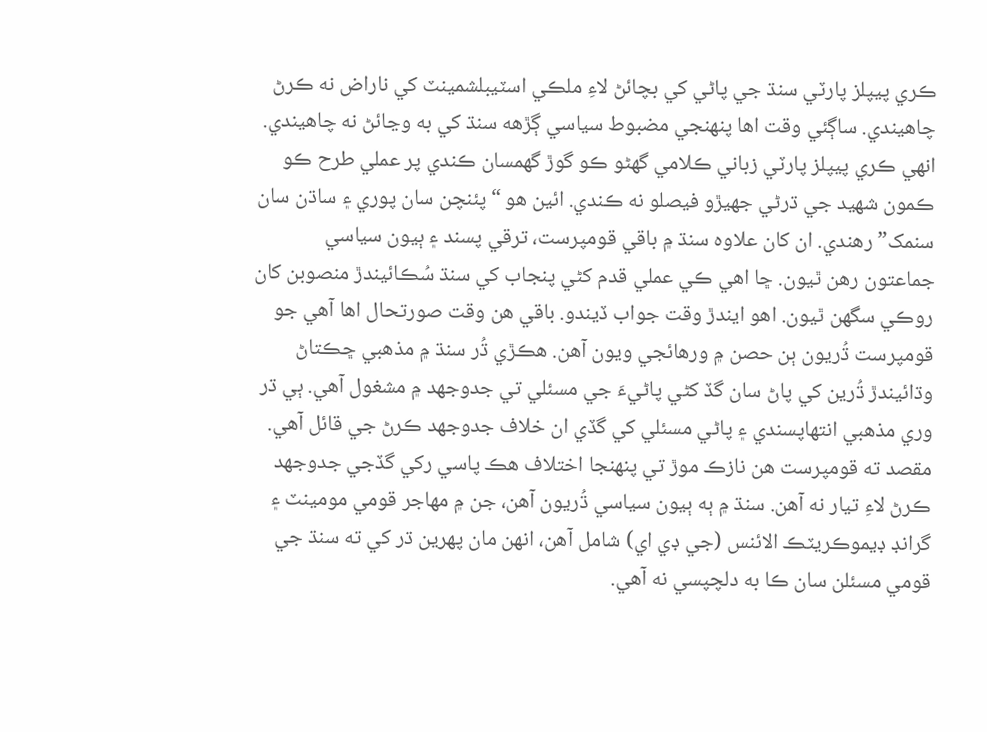ڪري پيپلز پارٽي سنڌ جي پاڻي کي بچائڻ لاءِ ملڪي اسٽيبلشمينٽ کي ناراض نه ڪرڻ چاهيندي. ساڳئي وقت اها پنهنجي مضبوط سياسي ڳڙهه سنڌ کي به وڃائڻ نه چاهيندي. انهي ڪري پيپلز پارٽي زباني ڪلامي گهڻو ڪو گوڙ گهمسان ڪندي پر عملي طرح ڪو ڪمون شهيد جي ڌرڻي جهيڙو فيصلو نه ڪندي. ائين هو “پئنچن سان پوري ۽ ساڌن سان سنمک” رهندي. ان کان علاوه سنڌ ۾ باقي قومپرست، ترقي پسند ۽ ٻيون سياسي جماعتون رهن ٿيون. ڇا اهي ڪي عملي قدم کڻي پنجاب کي سنڌ سُڪائيندڙ منصوبن کان روڪي سگهن ٿيون. اهو ايندڙ وقت جواب ڏيندو. باقي هن وقت صورتحال اها آهي جو قومپرست ڌُريون ٻن حصن ۾ ورهائجي ويون آهن. هڪڙي ڌُر سنڌ ۾ مذهبي ڇڪتاڻ وڌائيندڙ ڌُرين کي پاڻ سان گڏ کڻي پاڻيءَ جي مسئلي تي جدوجهد ۾ مشغول آهي. ٻي ڌر وري مذهبي انتهاپسندي ۽ پاڻي مسئلي کي گڏي ان خلاف جدوجهد ڪرڻ جي قائل آهي. مقصد ته قومپرست هن نازڪ موڙ تي پنهنجا اختلاف هڪ پاسي رکي گڏجي جدوجهد ڪرڻ لاءِ تيار نه آهن. سنڌ ۾ ٻه ٻيون سياسي ڌُريون آهن، جن ۾ مهاجر قومي مومينٽ ۽ گرانڊ ڊيموڪريٽڪ الائنس (جي ڊي اي) شامل آهن، انهن مان پهرين ڌر کي ته سنڌ جي قومي مسئلن سان ڪا به دلچپسي نه آهي.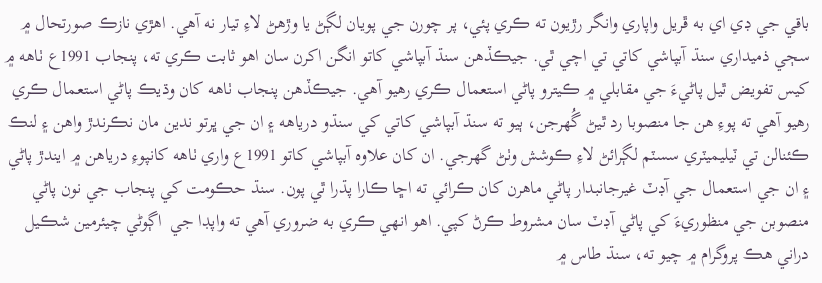باقي جي ڊي اي به ڦريل واپاري وانگر رڙيون ته ڪري پئي، پر چورن جي پويان لڳڻ يا وڙهڻ لاءِ تيار نه آهي. اهڙي نازڪ صورتحال ۾ سڄي ذميداري سنڌ آبپاشي کاتي تي اچي ٿي. جيڪڏهن سنڌ آبپاشي کاتو انگن اکرن سان اهو ثابت ڪري ته، پنجاب 1991ع ٺاهه ۾ کيس تفويض ٿيل پاڻيءَ جي مقابلي ۾ ڪيترو پاڻي استعمال ڪري رهيو آهي. جيڪڏهن پنجاب ٺاهه کان وڌيڪ پاڻي استعمال ڪري رهيو آهي ته پوءِ هن جا منصوبا رد ٿيڻ گُهرجن، ٻيو ته سنڌ آبپاشي کاتي کي سنڌو درياهه ۽ ان جي ڀرتو ندين مان نڪرندڙ واهن ۽ لنڪ ڪئنالن تي ٽيليميٽري سسٽم لڳرائڻ لاءِ ڪوشش وٺڻ گهرجي. ان کان علاوه آبپاشي کاتو 1991ع واري ٺاهه کانپوءِ درياهن ۾ ايندڙ پاڻي ۽ ان جي استعمال جي آڊٽ غيرجانبدار پاڻي ماهرن کان ڪرائي ته اڇا ڪارا پڌرا ٿي پون. سنڌ حڪومت کي پنجاب جي نون پاڻي منصوبن جي منظوريءَ کي پاڻي آڊٽ سان مشروط ڪرڻ کپي. اهو انهي ڪري به ضروري آهي ته واپڊا جي  اڳوڻي چيئرمين شڪيل دراني هڪ پروگرام ۾ چيو ته، سنڌ طاس ۾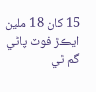15 کان 18 ملين ايڪڙ فوٽ پاڻي گم ٿي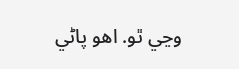وڃي ٿو. اهو پاڻي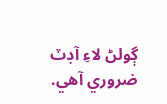ڳولڻ لاءِ آڊٽ ضروري آھي.